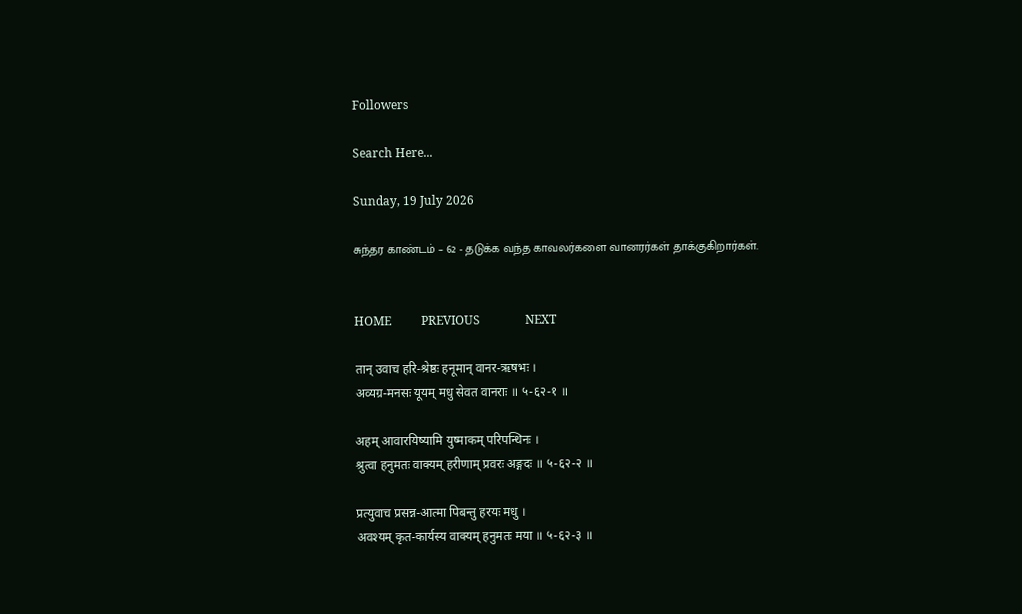Followers

Search Here...

Sunday, 19 July 2026

சுந்தர காண்டம் – 62 - தடுக்க வந்த காவலர்களை வானரர்கள் தாக்குகிறார்கள்.


HOME          PREVIOUS               NEXT

तान् उवाच हरि-श्रेष्ठः हनूमान् वानर-ऋषभः ।
अव्यग्र-मनसः यूयम् मधु सेवत वानराः ॥ ५-६२-१ ॥

अहम् आवारयिष्यामि युष्माकम् परिपन्थिनः ।
श्रुत्वा हनुमतः वाक्यम् हरीणाम् प्रवरः अङ्गदः ॥ ५-६२-२ ॥

प्रत्युवाच प्रसन्न-आत्मा पिबन्तु हरयः मधु ।
अवश्यम् कृत-कार्यस्य वाक्यम् हनुमतः मया ॥ ५-६२-३ ॥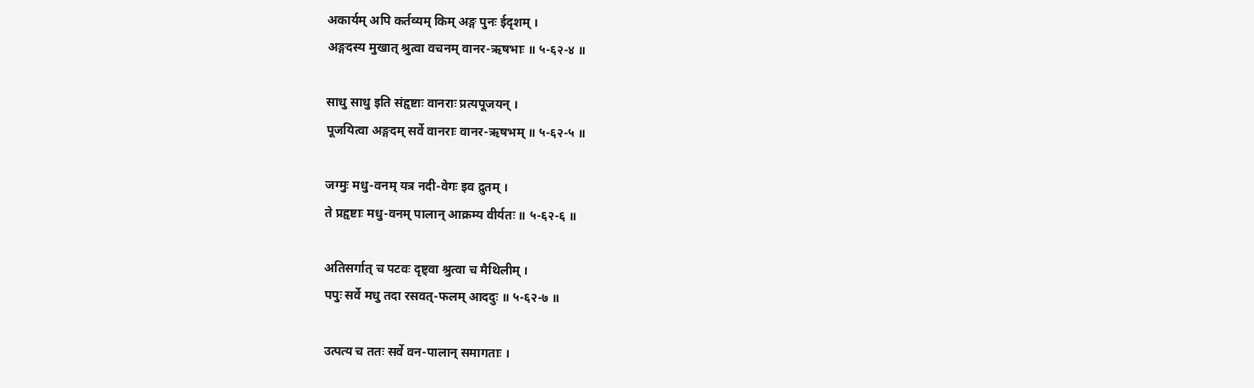अकार्यम् अपि कर्तव्यम् किम् अङ्ग पुनः ईदृशम् ।
अङ्गदस्य मुखात् श्रुत्वा वचनम् वानर-ऋषभाः ॥ ५-६२-४ ॥

साधु साधु इति संहृष्टाः वानराः प्रत्यपूजयन् ।
पूजयित्वा अङ्गदम् सर्वे वानराः वानर-ऋषभम् ॥ ५-६२-५ ॥

जग्मुः मधु-वनम् यत्र नदी-वेगः इव द्रुतम् ।
ते प्रहृष्टाः मधु-वनम् पालान् आक्रम्य वीर्यतः ॥ ५-६२-६ ॥

अतिसर्गात् च पटवः दृष्ट्वा श्रुत्वा च मैथिलीम् ।
पपुः सर्वे मधु तदा रसवत्-फलम् आददुः ॥ ५-६२-७ ॥

उत्पत्य च ततः सर्वे वन-पालान् समागताः ।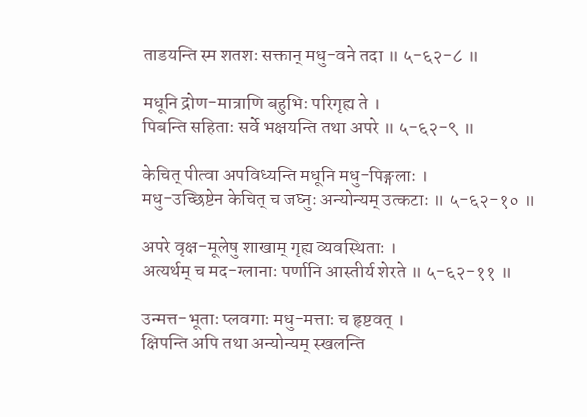ताडयन्ति स्म शतशः सक्तान् मधु-वने तदा ॥ ५-६२-८ ॥

मधूनि द्रोण-मात्राणि बहुभिः परिगृह्य ते ।
पिबन्ति सहिताः सर्वे भक्षयन्ति तथा अपरे ॥ ५-६२-९ ॥

केचित् पीत्वा अपविध्यन्ति मधूनि मधु-पिङ्गलाः ।
मधु-उच्छिष्टेन केचित् च जघ्नुः अन्योन्यम् उत्कटाः ॥ ५-६२-१० ॥

अपरे वृक्ष-मूलेषु शाखाम् गृह्य व्यवस्थिताः ।
अत्यर्थम् च मद-ग्लानाः पर्णानि आस्तीर्य शेरते ॥ ५-६२-११ ॥

उन्मत्त-भूताः प्लवगाः मधु-मत्ताः च हृष्टवत् ।
क्षिपन्ति अपि तथा अन्योन्यम् स्खलन्ति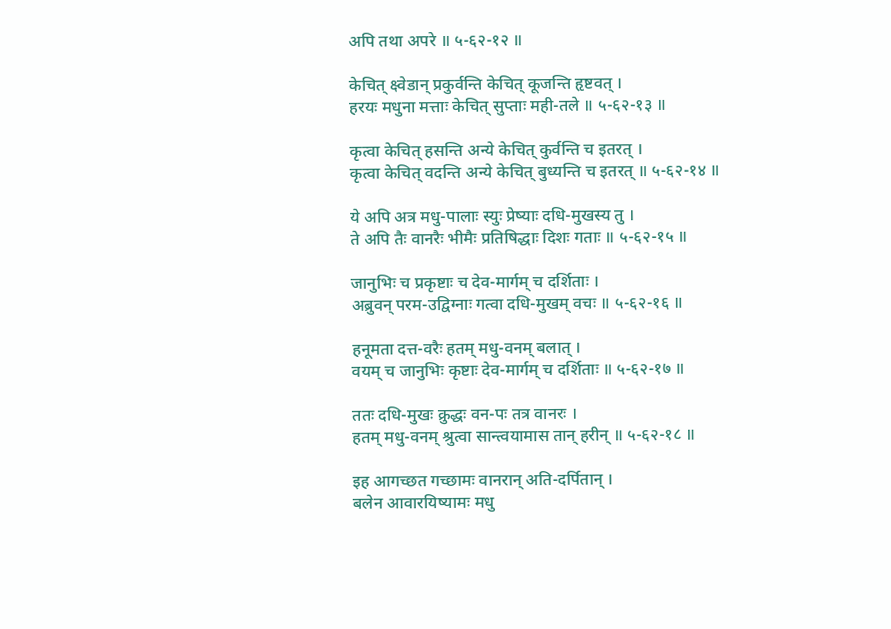अपि तथा अपरे ॥ ५-६२-१२ ॥

केचित् क्ष्वेडान् प्रकुर्वन्ति केचित् कूजन्ति हृष्टवत् ।
हरयः मधुना मत्ताः केचित् सुप्ताः मही-तले ॥ ५-६२-१३ ॥

कृत्वा केचित् हसन्ति अन्ये केचित् कुर्वन्ति च इतरत् ।
कृत्वा केचित् वदन्ति अन्ये केचित् बुध्यन्ति च इतरत् ॥ ५-६२-१४ ॥

ये अपि अत्र मधु-पालाः स्युः प्रेष्याः दधि-मुखस्य तु ।
ते अपि तैः वानरैः भीमैः प्रतिषिद्धाः दिशः गताः ॥ ५-६२-१५ ॥

जानुभिः च प्रकृष्टाः च देव-मार्गम् च दर्शिताः ।
अब्रुवन् परम-उद्विग्नाः गत्वा दधि-मुखम् वचः ॥ ५-६२-१६ ॥

हनूमता दत्त-वरैः हतम् मधु-वनम् बलात् ।
वयम् च जानुभिः कृष्टाः देव-मार्गम् च दर्शिताः ॥ ५-६२-१७ ॥

ततः दधि-मुखः क्रुद्धः वन-पः तत्र वानरः ।
हतम् मधु-वनम् श्रुत्वा सान्त्वयामास तान् हरीन् ॥ ५-६२-१८ ॥

इह आगच्छत गच्छामः वानरान् अति-दर्पितान् ।
बलेन आवारयिष्यामः मधु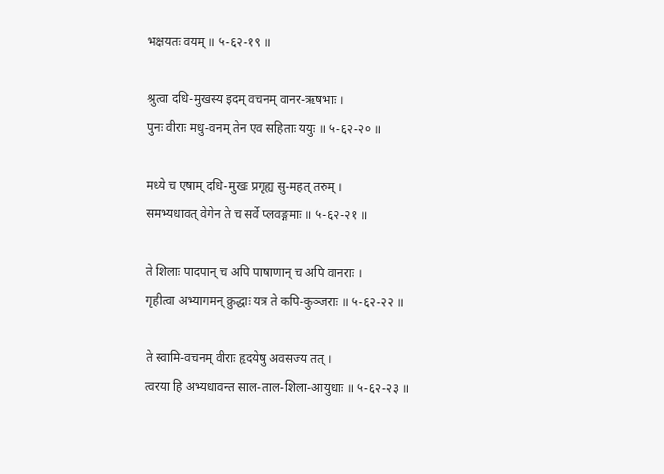भक्षयतः वयम् ॥ ५-६२-१९ ॥

श्रुत्वा दधि-मुखस्य इदम् वचनम् वानर-ऋषभाः ।
पुनः वीराः मधु-वनम् तेन एव सहिताः ययुः ॥ ५-६२-२० ॥

मध्ये च एषाम् दधि-मुखः प्रगृह्य सु-महत् तरुम् ।
समभ्यधावत् वेगेन ते च सर्वे प्लवङ्गमाः ॥ ५-६२-२१ ॥

ते शिलाः पादपान् च अपि पाषाणान् च अपि वानराः ।
गृहीत्वा अभ्यागमन् क्रुद्धाः यत्र ते कपि-कुञ्जराः ॥ ५-६२-२२ ॥

ते स्वामि-वचनम् वीराः हृदयेषु अवसज्य तत् ।
त्वरया हि अभ्यधावन्त साल-ताल-शिला-आयुधाः ॥ ५-६२-२३ ॥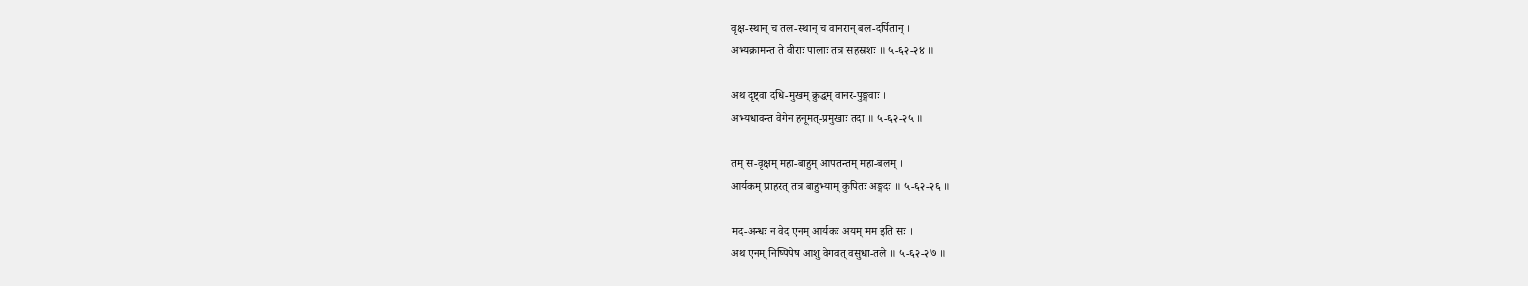वृक्ष-स्थान् च तल-स्थान् च वानरान् बल-दर्पितान् ।
अभ्यक्रामन्त ते वीराः पालाः तत्र सहस्रशः ॥ ५-६२-२४ ॥

अथ दृष्ट्वा दधि-मुखम् क्रुद्धम् वानर-पुङ्गवाः ।
अभ्यधावन्त वेगेन हनूमत्-प्रमुखाः तदा ॥ ५-६२-२५ ॥

तम् स-वृक्षम् महा-बाहुम् आपतन्तम् महा-बलम् ।
आर्यकम् प्राहरत् तत्र बाहुभ्याम् कुपितः अङ्गदः ॥ ५-६२-२६ ॥

मद-अन्धः न वेद एनम् आर्यकः अयम् मम इति सः ।
अथ एनम् निष्पिपेष आशु वेगवत् वसुधा-तले ॥ ५-६२-२७ ॥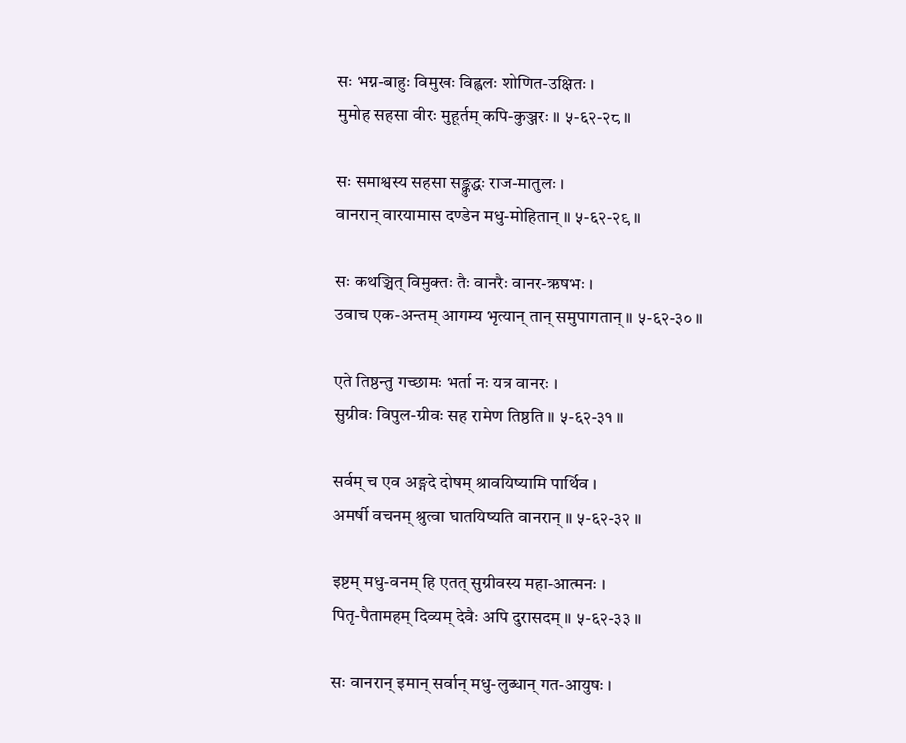सः भग्न-बाहुः विमुखः विह्वलः शोणित-उक्षितः ।
मुमोह सहसा वीरः मुहूर्तम् कपि-कुञ्जरः ॥ ५-६२-२८ ॥

सः समाश्वस्य सहसा सङ्क्रुद्धः राज-मातुलः ।
वानरान् वारयामास दण्डेन मधु-मोहितान् ॥ ५-६२-२९ ॥

सः कथञ्चित् विमुक्तः तैः वानरैः वानर-ऋषभः ।
उवाच एक-अन्तम् आगम्य भृत्यान् तान् समुपागतान् ॥ ५-६२-३० ॥

एते तिष्ठन्तु गच्छामः भर्ता नः यत्र वानरः ।
सुग्रीवः विपुल-ग्रीवः सह रामेण तिष्ठति ॥ ५-६२-३१ ॥

सर्वम् च एव अङ्गदे दोषम् श्रावयिष्यामि पार्थिव ।
अमर्षी वचनम् श्रुत्वा घातयिष्यति वानरान् ॥ ५-६२-३२ ॥

इष्टम् मधु-वनम् हि एतत् सुग्रीवस्य महा-आत्मनः ।
पितृ-पैतामहम् दिव्यम् देवैः अपि दुरासदम् ॥ ५-६२-३३ ॥

सः वानरान् इमान् सर्वान् मधु-लुब्धान् गत-आयुषः ।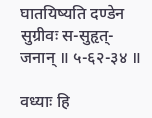घातयिष्यति दण्डेन सुग्रीवः स-सुहृत्-जनान् ॥ ५-६२-३४ ॥

वध्याः हि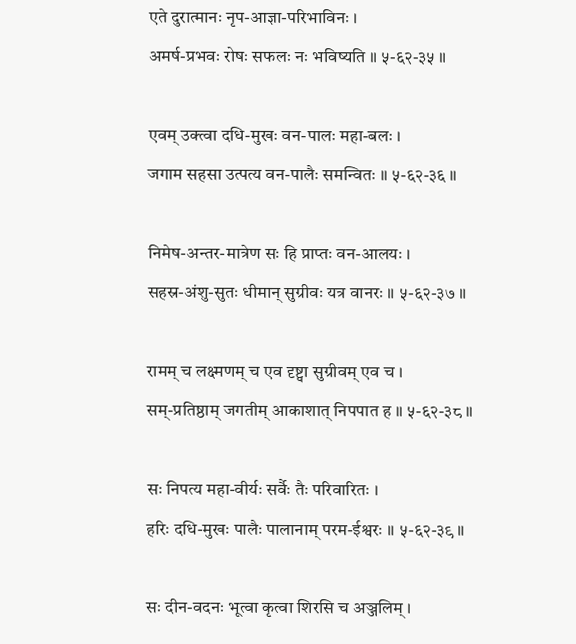एते दुरात्मानः नृप-आज्ञा-परिभाविनः ।
अमर्ष-प्रभवः रोषः सफलः नः भविष्यति ॥ ५-६२-३५ ॥

एवम् उक्त्वा दधि-मुखः वन-पालः महा-बलः ।
जगाम सहसा उत्पत्य वन-पालैः समन्वितः ॥ ५-६२-३६ ॥

निमेष-अन्तर-मात्रेण सः हि प्राप्तः वन-आलयः ।
सहस्र-अंशु-सुतः धीमान् सुग्रीवः यत्र वानरः ॥ ५-६२-३७ ॥

रामम् च लक्ष्मणम् च एव दृष्ट्वा सुग्रीवम् एव च ।
सम्-प्रतिष्ठाम् जगतीम् आकाशात् निपपात ह ॥ ५-६२-३८ ॥

सः निपत्य महा-वीर्यः सर्वैः तैः परिवारितः ।
हरिः दधि-मुखः पालैः पालानाम् परम-ईश्वरः ॥ ५-६२-३९ ॥

सः दीन-वदनः भूत्वा कृत्वा शिरसि च अञ्जलिम् ।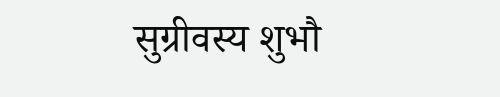सुग्रीवस्य शुभौ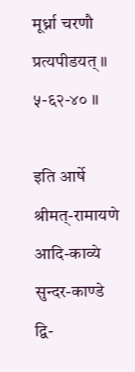मूर्ध्ना चरणौ प्रत्यपीडयत् ॥ ५-६२-४० ॥

इति आर्षे श्रीमत्-रामायणे आदि-काव्ये सुन्दर-काण्डे द्वि-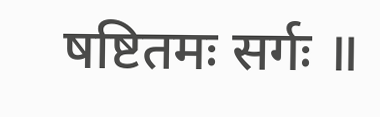षष्टितमः सर्गः ॥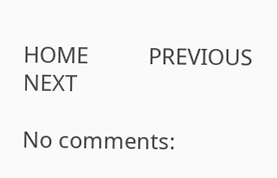HOME          PREVIOUS               NEXT

No comments: